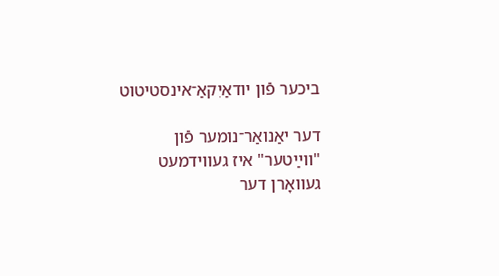ביכער פֿון יודאַיִקאַ־אינסטיטוט

דער יאַנואַר־נומער פֿון "ווײַטער" איז געווידמעט געוואָרן דער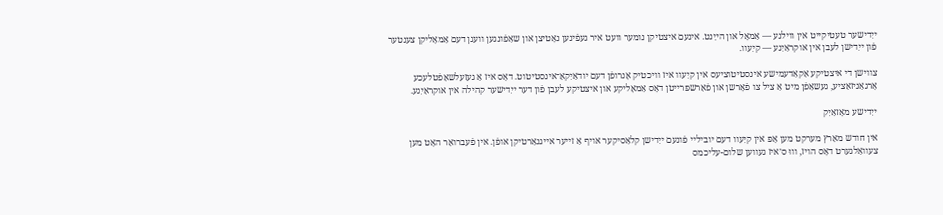ייִדישער טעטיקייט אין ווילנע — אַמאָל און הײַנט. אינעם איצטיקן נומער וועט איר געפֿינען נאָטיצן און שאַפֿונגען וועגן דעם אַמאָליקן צענטער פֿון ייִדישן לעבן אין אוקראַיִנע — קיִעוו.

צווישן די איצטיקע אַקאַדעמישע אינסטיטוציעס אין קיִעוו איז וויכטיק אָנרופֿן דעם יודאַיִקאַ־אינסטיטוט. דאָס איז אַ געזעלשאַפֿטלעכע אָרגאַניזאַציע, געשאַפֿן מיט אַ ציל צו פֿאָרשן און פֿאַרשפּרייטן דאָס אַמאָליקע און איצטיקע לעבן פֿון דער ייִדישער קהילה אין אוקראַיִנע.

ייִדישע מאָזאַיִק

אין חודש מאַרץ מערקט מען אָפּ אין קיִעוו דעם יוביליי פֿונעם ייִדישן קלאַסיקער אויף אַ זייער אייגנאַרטיקן אופֿן. אין פֿעברואַר האָט מען צעוואַלגערט דאָס הויז, וווּ ס׳איז געווען שלום-עליכמס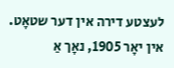לעצטע דירה אין דער שטאָט. אין יאָר 1905, נאָך אַ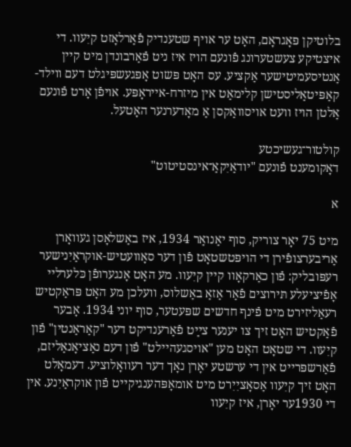בלוטיקן פּאָגראָם, האָט ער אויף שטענדיק פֿאַרלאָזט קיִעוו. די איצטיקע צעשטערונג פֿונעם הויז איז ניט פֿאַרבונדן מיט קיין אַנטיסעמיטישער אַקציע. עס האָט פּשוט אָפּגעשפּיגלט דעם ווילד-קאַפּיטאַליסטישן קלימאַט אין מיזרח-אייראָפּע. אויפֿן אָרט פֿונעם אַלטן הויז וועט אויסוואַקסן אַ מאָדערנער האָטעל.

קולטור־געשיכטע
דאָקומענט פֿונעם "יודאַיִקאַ־אינסטיטוט"

א

מיט 75 יאָר צוריק, סוף יאַנואַר 1934, איז באַשלאָסן געוואָרן אַריבערצופֿירן די הויפּטשטאָט פֿון דער סאָוועטיש-אוקראַיִנישער רעפּובליק: פֿון כאַרקאָוו קיין קיִעוו. מע האָט אָנגערופֿן כּלערליי אָפֿיציעלע תּירוצים פֿאַר אַזאַ באַשלוס, וועלכן מע האָט פּראַקטיש רעאַליזירט מיט פֿינף חדשים שפּעטער, סוף יוני 1934. אָבער פֿאַקטיש האָט זיך צו יענער צײַט פֿאַרענדיקט דער "קאַראַנטין" פֿון קיִעוו. די שטאָט האָט מען "אויסגעהיילט" פֿון דעם נאַציאָנאַליזם, פֿאַרשפּרייט אין די ערשטע יאָרן נאָך דער רעוואָלוציע. דעמאָלט האָט זיך קיִעוו אַסאָציִיִרט מיט אומאָפּהענגיקייט פֿון אוקראַיִנע. אין די 1930ער יאָרן, איז קיִעוו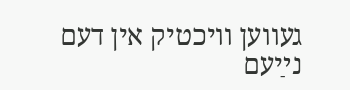געווען וויכטיק אין דעם נײַעם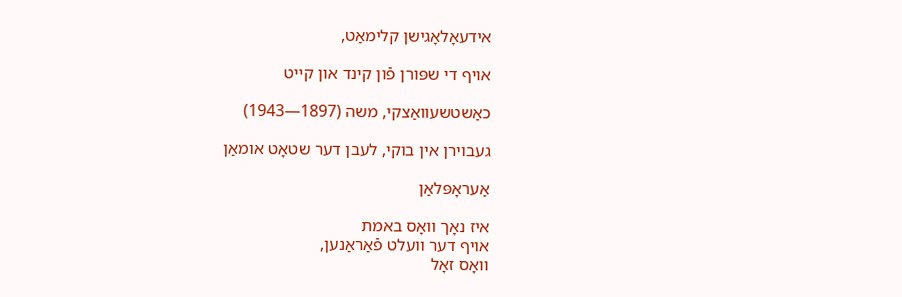אידעאָלאָגישן קלימאַט,

אויף די שפּורן פֿון קינד און קײט

כאַשטשעוואַצקי, משה (1897—1943)

געבוירן אין בוקי, לעבן דער שטאָט אומאַן

אַעראָפּלאַן

איז נאָך וואָס באמת
אויף דער וועלט פֿאַראַנען,
וואָס זאָל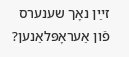זײַן נאָך שענערס
פֿון אַעראָפּלאַנען?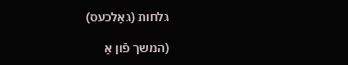גלחות (גאַלכעס)

(המשך פֿון אַ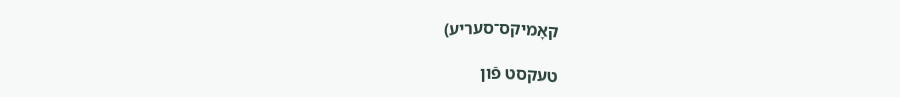קאָמיקס־סעריע)

טעקסט פֿון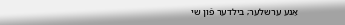אַנע ערשלער; בילדער פֿון שי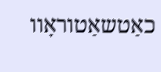כאַטשאַטוראָוו